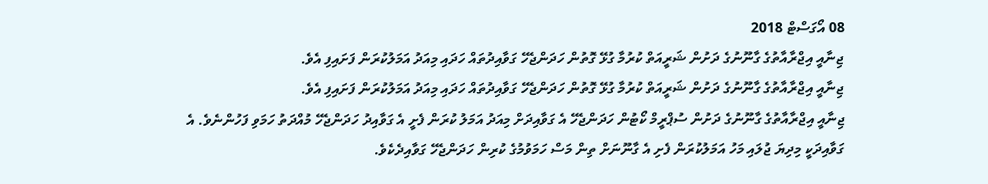08 އޯގަސްޓް 2018
ޖިނާއީ އިޖްރާއާތުގެ ގާނޫނުގެ ދަށުން ޝަރީއަތް ކުރުމާ ގުޅޭ ގޮތުން ހަދަންޖެހޭ ގަވާއިދުތައް ހަދައި މިއަދު އަމަލުކުރަން ފަށައިފި އެވެ.
ޖިނާއީ އިޖްރާއާތުގެ ގާނޫނުގެ ދަށުން ޝަރީއަތް ކުރުމާ ގުޅޭ ގޮތުން ހަދަންޖެހޭ ގަވާއިދުތައް ހަދައި މިއަދު އަމަލުކުރަން ފަށައިފި އެވެ.
ޖިނާއީ އިޖްރާއާތުގެ ގާނޫނުގެ ދަށުން ސުޕްރީމް ކޯޓުން ހަދަންޖެހޭ އެ ގަވާއިދަށް މިއަދު އަމަލު ކުރަން ފެށީ އެ ގަވާއިދު ހަދަންޖެހޭ މުއްދަތު ހަމަވި ފަހުންނެވެ. އެ ގަވާއިދަކީ މިދިޔަ ޖުލައި މަހު އަމަލުކުރަން ފެށި އެ ގާނޫނަށް ތިން މަސް ހަމަވުމުގެ ކުރިން ހަދަންޖެހޭ ގަވާއިދެކެވެ.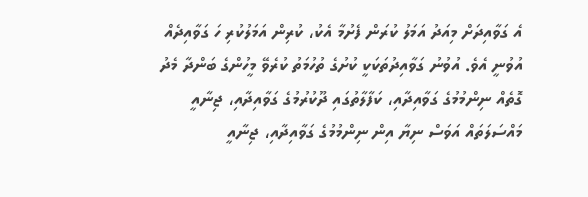އެ ގަވާއިދަށް މިއަދު އަމަލު ކުރަން ފެށުމާ އެކު، ކުރިން އަމަލުކުރި ހަ ގަވާއިދެއް އުވުނީ އެވެ. އުވުނު ގަވާއިދުތަކަކީ ކުށުގެ ތުހުމަތު ކުރެވޭ މީހުންގެ ބަންދާ މެދު ގޮތެއް ނިންމުމުގެ ގަވާއިދާއި، ކަފާލާތުގައި ދޫކުރުމުގެ ގަވާއިދާއި، ޖިނާއީ މައްސަލަތައް އަވަސް ނިޔާ އިން ނިންމުމުގެ ގަވާއިދާއި، ޖިނާއީ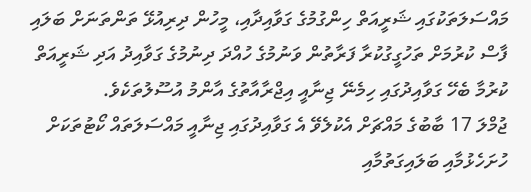މައްސަލަތަކުގައި ޝަރީއަތް ހިންގުމުގެ ގަވާއިދާއި، މީހުން ދިރިއުޅޭ ތަންތަނަށް ބަލައި ފާސް ކުރުމަށް ތަހުގީގުކުރާ ފަރާތުން ވަނުމުގެ ހުއްދަ ދިނުމުގެ ގަވާއިދު އަދި ޝަރީއަތް ކުރުމާ ބެހޭ ގަވާއިދުގައި ހިމެނޭ ޖިނާއީ އިޖްރާއާތުގެ އާންމު އުސޫލުތަކެވެ.
ޖުމްލަ 17 ބާބުގެ މައްޗަށް އެކުލެވޭ އެ ގަވާއިދުގައި ޖިނާއީ މައްސަލަތައް ކޯޓުތަކަށް ހުށަހެޅުމާއި ބަލައިގަތުމާއި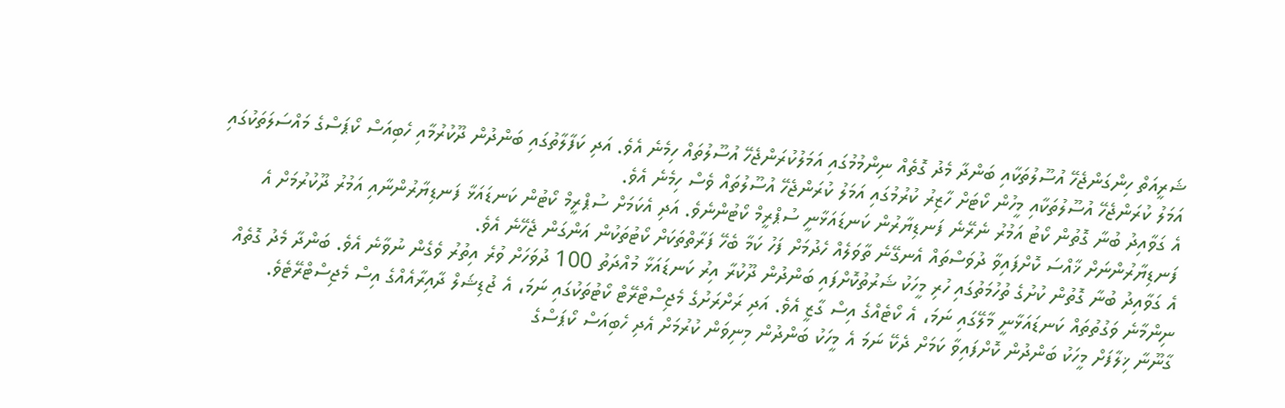ޝަރީއަތް ހިންގަންޖެހޭ އުސޫލުތަކާއި ބަންދާ މެދު ގޮތެއް ނިންމުމުގައި އަމަލުކުރަންޖެހޭ އުސޫލުތައް ހިމެނެ އެވެ. އަދި ކަފާލާތުގައި ބަންދުން ދޫކުރުމާއި ހެބިއަސް ކޯޕަސްގެ މައްސަލަތަކުގައި އަމަލު ކުރަންޖެހޭ އުސޫލުތަކާއި މީހުން ކޯޓަށް ހާޒިރު ކުރުމުގައި އަމަލު ކުރަންޖެހޭ އުސޫލުތައް ވެސް ހިމެނެ އެވެ.
އެ ގަވާއިދު ބުނާ ގޮތުން ކޯޓު އަމުރު ނެރޭނެ ފަނޑިޔާރުން ކަނޑައަޅާނީ ސުޕްރީމް ކޯޓުންނެވެ. އަދި އެކަމަށް ސުޕްރީމް ކޯޓުން ކަނޑައަޅާ ފަނޑިޔާރުންނާއި އަމުރު ދޫކުރުމަށް އެ ފަނޑިޔާރުންނަށް ޚާއްސަ ކޮށްފައިވާ ދުވަސްތައް އެނގޭނެ ތާވަލެއް ހެދުމަށް ފަހު ކަމާ ބެހޭ ފަރާތްތަކަށް ކޯޓުތަކުން އަންގަން ޖެހޭނެ އެވެ.
އެ ގަވާއިދު ބުނާ ގޮތުން ކުށުގެ ތުހުމަތުގައި ހުރި މީހަކު ޝަރުތުކޮށްފައި ބަންދުން ދޫކުރާ އިރު ކަނޑައަޅާ މުއްދަތު 100 ދުވަހަށް ވުރެ އިތުރު ވެގެން ނުވާނެ އެވެ. ބަންދާ މެދު ގޮތެއް ނިންމާނެ ވަގުތުތައް ކަނޑައަޅާނީ މާލޭގައި ނަމަ، އެ ކޯޓެއްގެ އިސް ގާޒީ އެވެ. އަދި ރަށްރަށުގެ މެޖިސްޓްރޭޓް ކޯޓުތަކުގައި ނަމަ، އެ ޖުޑިޝަލް ދާއިރާއެއްގެ އިސް މެޖިސްޓްރޭޓެވެ.
ގާނޫނާ ޚިލާފަށް މީހަކު ބަންދުން ކޮށްފައިވާ ކަމަށް ދެކޭ ނަމަ އެ މީހަކު ބަންދުން މިނިވަން ކުރުމަށް އެދި ހެބިއަސް ކޯޕަސްގެ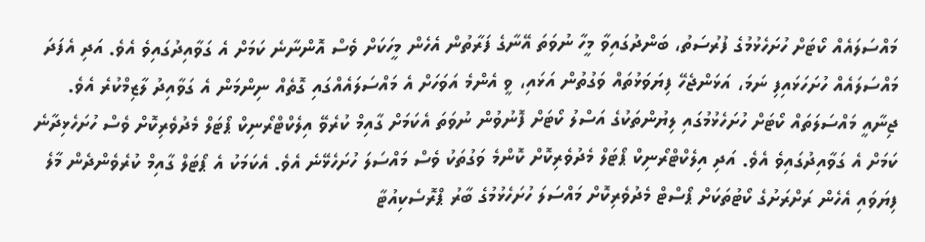މައްސަލައެއް ކޯޓަށް ހުށަހެޅުމުގެ ފުރުސަތު، ބަންދުގައިވާ މީހާ ނުވަތަ އޭނާގެ ފަރާތުން އެހެން މީހަކަށް ވެސް އޮންނާނެ ކަމަށް އެ ގަވާއިދުގައިވެ އެވެ. އަދި އެފަދަ މައްސަލައެއް ހުށަހަޅައިފި ނަމަ، އަޅަންޖެހޭ ފިޔަވަޅުތައް ވަގުތުން އަޅައި، ވީ އެންމެ އަވަހަށް އެ މައްސަލައެއްގައި ގޮތެއް ނިންމަން އެ ގަވާއިދު ލާޒިމްކުރެ އެވެ.
ޖިނާއީ މައްސަލަތައް ކޯޓަށް ހުށަހެޅުމުގައި ލިޔުންތަކުގެ އަސްލު ކޯޓަށް ފޮނުވުން ނުވަތަ އެކަމަށް ގާއިމް ކުރެވޭ އިލެކްޓްރޯނިކް ޕޯޓަލް މެދުވެރިކޮށް ވެސް ހުށަހެޅިދާނެ ކަމަށް އެ ގަވާއިދުގައިވެ އެވެ. އަދި އިލެކްޓްރޯނިކް ޕޯޓަލް މެދުވެރިކޮށް ކޮންމެ ވަގުތަކު ވެސް މައްސަލަ ހުށަހެޅޭނެ އެވެ. އެކަމަކު އެ ޕޯޓަލް ގާއިމް ކުރެވެންދެން މާލެ ފިޔަވައި އެހެން ރަށްރަށުގެ ކޯޓުތަކަށް ޕޯސްޓް މެދުވެރިކޮށް މައްސަލަ ހުށަހެޅުމުގެ ބާރު ޕްރޮސެކިއުޓާ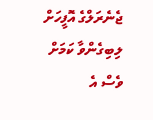ޖެނެރަލްގެ އޮފީހަށް ލިބިގެންވާ ކަމަށް ވެސް އެ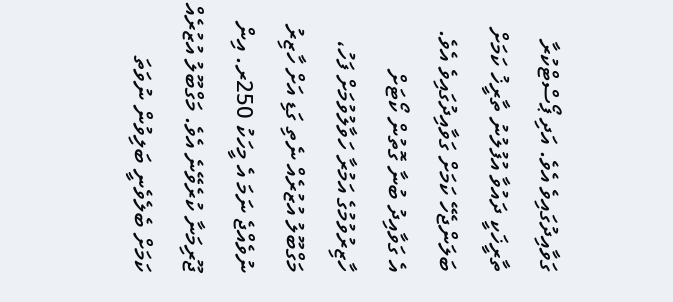ގަވާއިދުގައިވެ އެވެ. އަދި ޕޯސްޓްކުރާ ތާރީޚަކީ ދައުވާ އުފުލުނު ތާރީޚު ކަމަށް ބަލަންޖެހޭ ކަމަށް ގަވާއިދުގައިވެ އެވެ.
އެ ގަވާއިދު ބުނާ ގޮތުން ކޯޓަށް ހާޒިރުވުމުގެ އަމުރާ ހަވާލުވުމަށް ފަހު، މަގްބޫލު އުޒުރެއް ނެތި ގަޑި އަށް ހާޒިރު ނުވެއްޖެ ނަމަ އެ މީހަކު 250ރ. އިން ޖޫރިމަނާ ކުރެވޭނެ އެވެ. މަގްބޫލު އުޒުރެއް ކަމަށް ބެލެވެނީ ބަލިވުން ނުވަތަ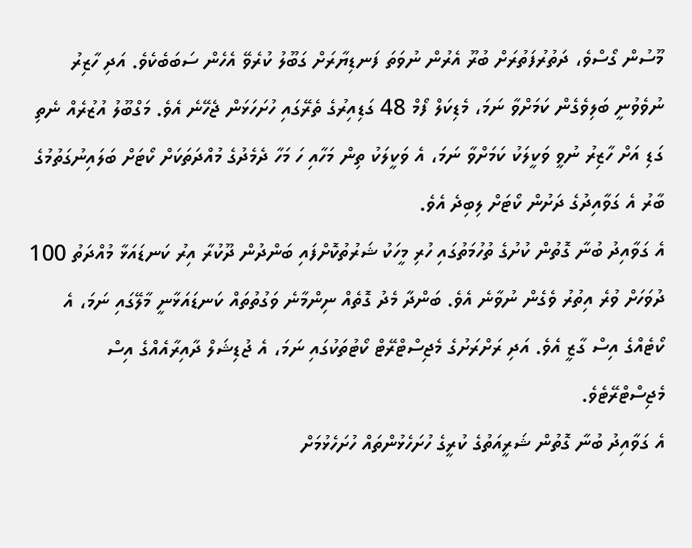މޫސުން ގޯސްވެ، ދަތުރުފަތުރަށް ބުރޫ އެރުން ނުވަތަ ފަނޑިޔާރަށް ގަބޫލު ކުރެވޭ އެހެން ސަބަބެކެވެ. އަދި ހާޒިރު ނުވެވުނީ ބަލިވެގެން ކަމަށްވާ ނަމަ، މެޑިކަލް ފޯމް 48 ގަޑިއިރުގެ ތެރޭގައި ހުށަހަޅަން ޖެހޭނެ އެވެ. މަގްބޫލު އުޒުރެއް ނެތި ގަޑި އަށް ހާޒިރު ނުވީ ވަކީލަކު ކަމަށްވާ ނަމަ، އެ ވަކީލަކު ތިން މަހާއި ހަ މަހާ ދެމެދުގެ މުއްދަތަކަށް ކޯޓަށް ބަލައިނުގަތުމުގެ ބާރު އެ ގަވާއިދުގެ ދަށުން ކޯޓަށް ލިބިދެ އެވެ.
އެ ގަވާއިދު ބުނާ ގޮތުން ކުށުގެ ތުހުމަތުގައި ހުރި މީހަކު ޝަރުތުކޮށްފައި ބަންދުން ދޫކުރާ އިރު ކަނޑައަޅާ މުއްދަތު 100 ދުވަހަށް ވުރެ އިތުރު ވެގެން ނުވާނެ އެވެ. ބަންދާ މެދު ގޮތެއް ނިންމާނެ ވަގުތުތައް ކަނޑައަޅާނީ މާލޭގައި ނަމަ، އެ ކޯޓެއްގެ އިސް ގާޒީ އެވެ. އަދި ރަށްރަށުގެ މެޖިސްޓްރޭޓް ކޯޓުތަކުގައި ނަމަ، އެ ޖުޑިޝަލް ދާއިރާއެއްގެ އިސް މެޖިސްޓްރޭޓެވެ.
އެ ގަވާއިދު ބުނާ ގޮތުން ޝަރީއަތުގެ ކުރީގެ ހުށަހެޅުންތައް ހުށަހެޅުމަށް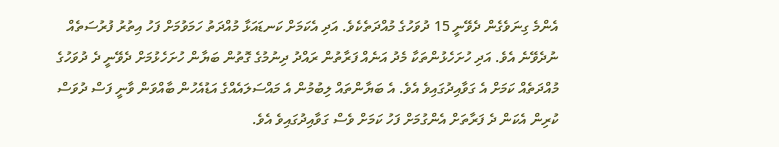އެންމެ ގިނަވެގެން ދެވޭނީ 15 ދުވަހުގެ މުއްދަތެކެވެ. އަދި އެކަމަށް ކަނޑައަޅާ މުއްދަތު ހަމަވުމަށް ފަހު އިތުރު ފުރުސަތެއް ނުދެވޭނެ އެވެ. އަދި ހުށަހެޅުންތަކާ މެދު އަނެއް ފަރާތުން ރައްދު ދިނުމުގެ ގޮތުން ބަޔާން ހުށަހެޅުމަށް ދެވޭނީ ދެ ދުވަހުގެ މުއްދަތެއް ކަމަށް އެ ގަވާއިދުގައިވެ އެވެ. އެ ބަޔާންތައް ލިބުމުން އެ މައްސަލައެއްގެ އަޑުއެހުން ބާއްވަން ވާނީ ފަސް ދުވަސް ކުރިން އެކަން ދެ ފަރާތަށް އެންގުމަށް ފަހު ކަމަށް ވެސް ގަވާއިދުގައިވެ އެވެ.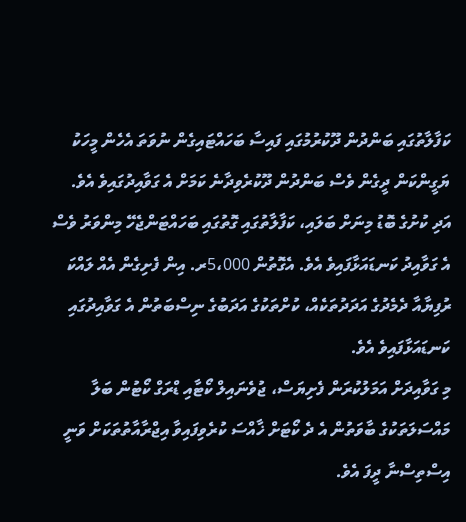ކަފާލާތުގައި ބަންދުން ދޫކުރުމުގައި ފައިސާ ބަހައްޓައިގެން ނުވަތަ އެހެން މީހަކު ޔަގީންކަން ދީގެން ވެސް ބަންދުން ދޫކުރެވިދާނެ ކަމަށް އެ ގަވާއިދުގައިވެ އެވެ. އަދި ކުށުގެ ބޮޑު މިނަށް ބަލައި، ކަފާލާތުގައި ގޮތުގައި ބަހައްޓަންޖެހޭ މިންވަރު ވެސް އެ ގަވާއިދު ކަނޑައަޅާފައިވެ އެވެ. އެގޮތުން 5،000ރ. އިން ފެށިގެން އެއް ލައްކަ ރުފިޔާއާ ދެމެދުގެ އަދަދުތަކެއް، ކުށްތަކުގެ އަދަބުގެ ނިސްބަތުން އެ ގަވާއިދުގައި ކަނޑައަޅާފައިވެ އެވެ.
މި ގަވާއިދަށް އަމަލުކުރަން ފެށިޔަސް، ޖުވެނައިލް ކޯޓާއި ޑްރަގް ކޯޓުން ބަލާ މައްސަލަތަކުގެ ބާވަތުން އެ ދެ ކޯޓަށް ޚާއްސަ ކުރެވިފައިވާ އިޖްރާއާތުތަކަށް ވަނީ އިސްތިސްނާ ދީފަ އެވެ.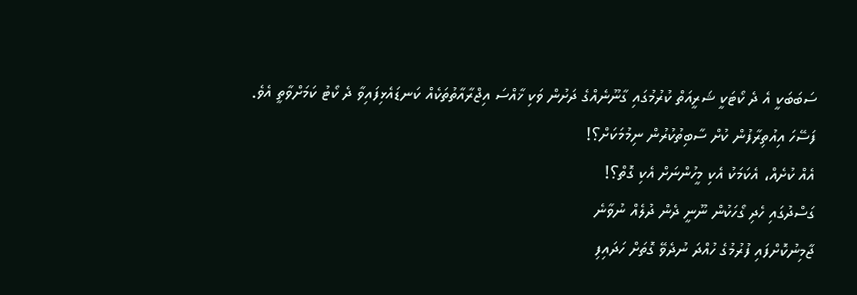ސަބަބަކީ އެ ދެ ކޯޓަކީ ޝަރީއަތް ކުރުމުގައި ގާނޫނެއްގެ ދަށުން ވަކި ޚާއްސަ އިޖްރާއާތުތަކެއް ކަނޑައެޅިފައިވާ ދެ ކޯޓު ކަމަށްވާތީ އެވެ.
ފަސޭހަ އިއުތިރާފުން ކުށް ސާބިތުކުރުން ނިމުމަކަށް؟!
އެއް ކުށެއް، އެކަމަކު އެކި މީހުންނަށް އެކި ގޮތް؟!
ގަސްދުގައި ހެދި ގޯހަކުން ނޫނީ ދެން ދުލެއް ނުވާނެ
ޖާމިނުކޮށްފައި ފުރުމުގެ ހުއްދަ ނުދެވޭ ގޮތަށް ހަދައިފި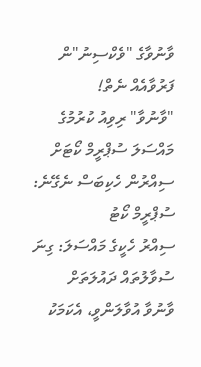ވާނުވާގެ "ވެކްސިނު"ން ފަރުވާއެއް ނެތް!
"ވާނުވާ" ރިވިއު ކުރުމުގެ މައްސަލަ ސުޕްރީމް ކޯޓަށް
ސިއްރުން ހެކިބަސް ނެގޭނެ: ސުޕްރީމް ކޯޓު
ސިއްރު ހެކީގެ މައްސަލަ: ގިނަ ސުވާލުތައް ދައުލަތަށް
ވާނުވާ އުވާލަންވީ، އެކަމަކު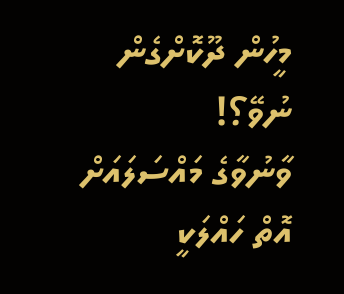މީހުން ދޫކޮށްގެން ނުވޭ؟!
ވާނުވާގެ މައްސަލައަށް އޮތް ހައްލަކީ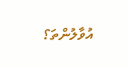އުވާލުންތަ؟